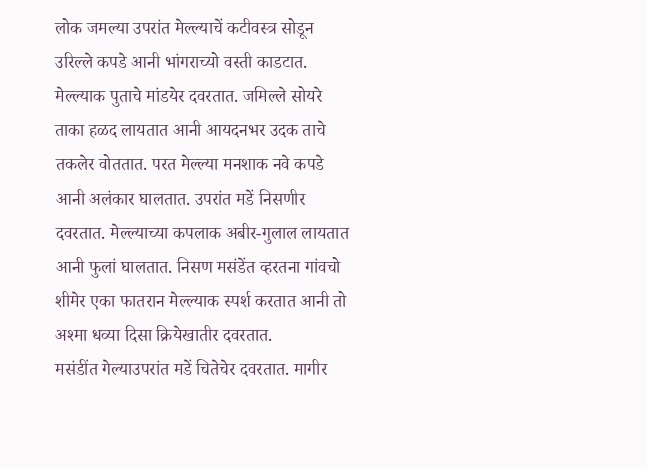लोक जमल्या उपरांत मेल्ल्याचें कटीवस्त्र सोडून उरिल्ले कपडे आनी भांगराच्यो वस्ती काडटात. मेल्ल्याक पुताचे मांडयेर दवरतात. जमिल्ले सोयरे ताका हळद लायतात आनी आयदनभर उदक ताचे तकलेर वोततात. परत मेल्ल्या मनशाक नवे कपडे आनी अलंकार घालतात. उपरांत मडें निसणीर दवरतात. मेल्ल्याच्या कपलाक अबीर-गुलाल लायतात आनी फुलां घालतात. निसण मसंडेंत व्हरतना गांवचो शीमेर एका फातरान मेल्ल्याक स्पर्श करतात आनी तो अश्मा धव्या दिसा क्रियेखातीर दवरतात.
मसंडींत गेल्याउपरांत मडें चितेचेर दवरतात. मागीर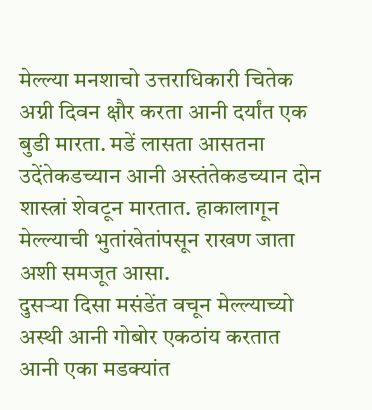मेल्ल्या मनशाचो उत्तराधिकारी चितेक अग्नी दिवन क्षौर करता आनी दर्यांत एक बुडी मारता. मडें लासता आसतना उदेंतेकडच्यान आनी अस्तंतेकडच्यान दोन शास्त्रां शेवटून मारतात. हाकालागून मेल्ल्याची भुतांखेतांपसून राखण जाता अशी समजूत आसा.
दुसऱ्या दिसा मसंडेंत वचून मेल्ल्याच्यो अस्थी आनी गोबोर एकठांय करतात आनी एका मडक्यांत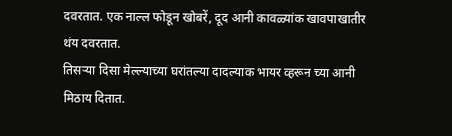दवरतात. एक नाल्ल फोडून खोबरें, दूद आनी कावळ्यांक खावपाखातीर थंय दवरतात.
तिसऱ्या दिसा मेल्ल्याच्या घरांतल्या दादल्याक भायर व्हरून च्या आनी मिठाय दितात.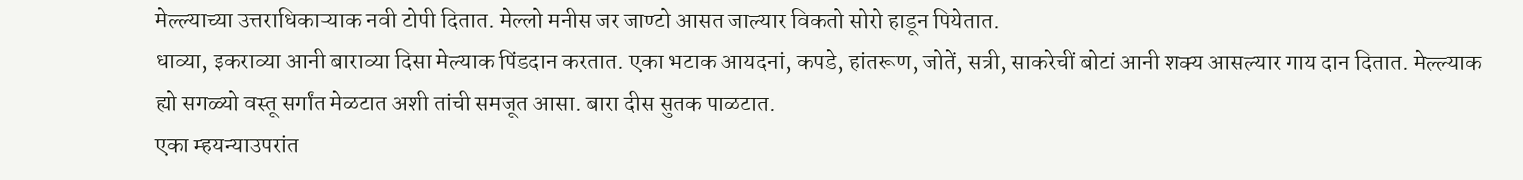मेल्ल्याच्या उत्तराधिकाऱ्याक नवी टोपी दितात. मेल्लो मनीस जर जाण्टो आसत जाल्यार विकतो सोरो हाडून पियेतात.
धाव्या, इकराव्या आनी बाराव्या दिसा मेल्याक पिंडदान करतात. एका भटाक आयदनां, कपडे, हांतरूण, जोतें, सत्री, साकरेचीं बोटां आनी शक्य आसल्यार गाय दान दितात. मेल्ल्याक ह्यो सगळ्यो वस्तू सर्गांत मेळटात अशी तांची समजूत आसा. बारा दीस सुतक पाळटात.
एका म्हयन्याउपरांत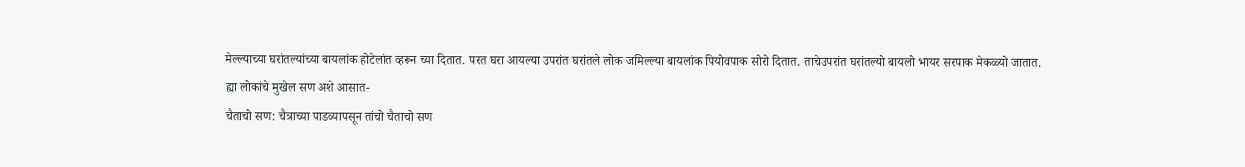मेल्ल्याच्या घरांतल्यांच्या बायलांक होटेलांत व्हरून च्या दितात. परत घरा आयल्या उपरांत घरांतले लोक जमिल्ल्या बायलांक पियोवपाक सोरो दितात. ताचेउपरांत घरांतल्यो बायलो भायर सरपाक मेकळ्यो जातात.
ह्या लोकांचे मुखेल सण अशे आसात-
चैताचो सण: चैत्राच्या पाडव्यापसून तांचो चैताचो सण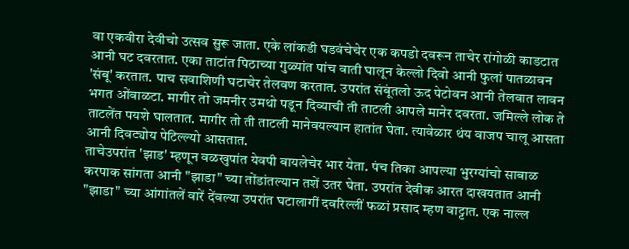वा एकवीरा देवीचो उत्सव सुरू जाता. एके लांकडी घडवंचेचेर एक कपडो दवरून ताचेर रांगोळी काडटात आनी घट दवरतात. एका ताटांत पिठाच्या गुळ्यांत पांच वाती घालून केल्लो दिवो आनी फुलां पातळावन 'संबू' करतात. पाच सवाशिणी घटाचेर तेलवण करतात. उपरांत संबूंतलो ऊद पेटोवन आनी तेलवात लावन भगत ओंवाळटा. मागीर तो जमनीर उमथो पडून दिव्याची ती ताटली आपले मानेर दवरता. जमिल्ले लोक ते ताटलेंत पयशे घालतात. मागीर तो ती ताटली मानेवयल्यान हातांत घेता. त्यावेळार थंय वाजप चालू आसता आनी दिवट्योय पेटिल्ल्यो आसतात.
ताचेउपरांत 'झाड' म्हणून वळखुपांत येवपी बायलेचेर भार येता. पंच तिका आपल्या भुरग्यांचो साबाळ करपाक सांगता आनी "झाडा" च्या तोंडांतल्यान तशें उतर घेता. उपरांत देवीक आरत दाखयतात आनी "झाडा" च्या आंगांतलें वारें देंवल्या उपरांत घटालागीं दवरिल्लीं फळां प्रसाद म्हण वाट्टात. एक नाल्ल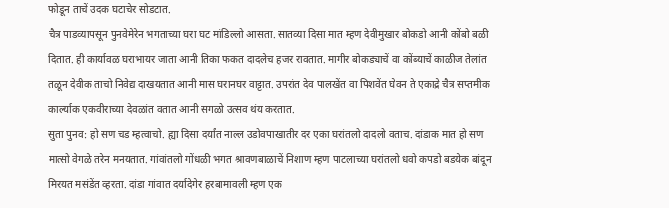फोडून ताचें उदक घटाचेर सोडटात.
चैत्र पाडव्यापसून पुनवेमेरेन भगताच्या घरा घट मांडिल्लो आसता. सातव्या दिसा मात म्हण देवीमुखार बोकडो आनी कोंबो बळी दितात. ही कार्यावळ घराभायर जाता आनी तिका फकत दादलेच हजर रावतात. मागीर बोकड्याचें वा कोंब्याचें काळीज तेलांत तळून देवीक ताचो निवेद्य दाखयतात आनी मास घरानघर वाट्टात. उपरांत देव पालखेंत वा पिशवेंत घेवन ते एकाद्रे चैत्र सप्तमीक कार्ल्याक एकवीराच्या देवळांत वतात आनी सगळो उत्सव थंय करतात.
सुता पुनव: हो सण चड म्हत्वाचो. ह्या दिसा दर्यांत नाल्ल उडोवपाखातीर दर एका घरांतलो दादलो वताच. दांडाक मात हो सण मात्सो वेगळे तरेन मनयतात. गांवांतलो गोंधळी भगत श्रावणबाळाचें निशाण म्हण पाटलाच्या घरांतलो धवो कपडो बडयेक बांदून मिरयत मसंडेंत व्हरता. दांडा गांवात दर्यादेगेर हरबामावली म्हण एक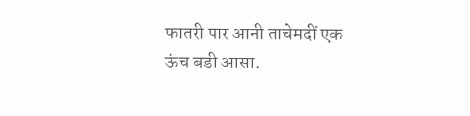फातरी पार आनी ताचेमदीं एक ऊंच बडी आसा.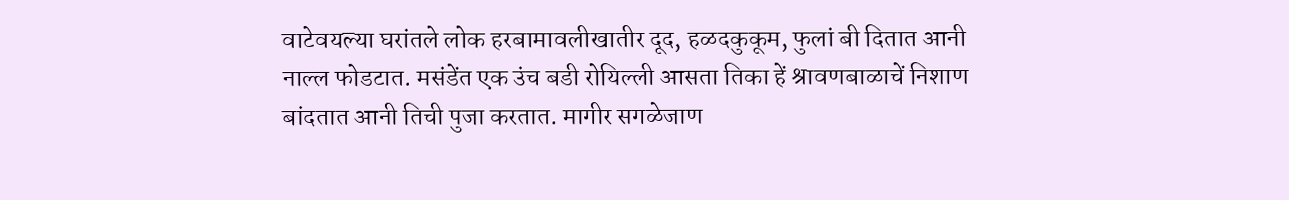वाटेवयल्या घरांतले लोक हरबामावलीखातीर दूद, हळदकुकूम, फुलां बी दितात आनी नाल्ल फोडटात. मसंडेंत एक उंच बडी रोयिल्ली आसता तिका हें श्रावणबाळाचें निशाण बांदतात आनी तिची पुजा करतात. मागीर सगळेजाण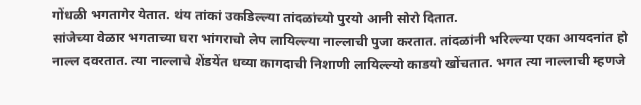गोंधळी भगतागेर येतात. थंय तांकां उकडिल्ल्या तांदळांच्यो पुरयो आनी सोरो दितात.
सांजेच्या वेळार भगताच्या घरा भांगराचो लेप लायिल्ल्या नाल्लाची पुजा करतात. तांदळांनी भरिल्ल्या एका आयदनांत हो नाल्ल दवरतात. त्या नाल्लाचे शेंडयेंत धव्या कागदाची निशाणी लायिल्ल्यो काडयो खोंचतात. भगत त्या नाल्लाची म्हणजे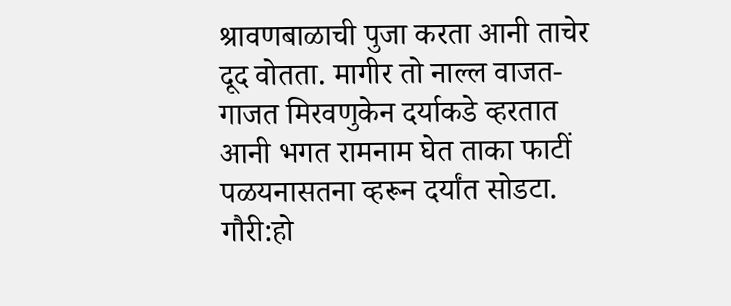श्रावणबाळाची पुजा करता आनी ताचेर दूद वोतता. मागीर तो नाल्ल वाजत-गाजत मिरवणुकेन दर्याकडे व्हरतात आनी भगत रामनाम घेत ताका फाटीं पळयनासतना व्हरून दर्यांत सोडटा.
गौरी:हो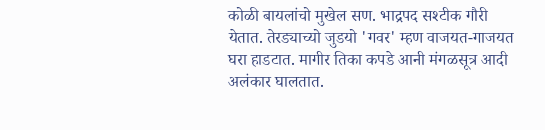कोळी बायलांचो मुखेल सण. भाद्रपद सश्टीक गौरी येतात. तेरड्याच्यो जुडयो 'गवर' म्हण वाजयत-गाजयत घरा हाडटात. मागीर तिका कपडे आनी मंगळसूत्र आदी अलंकार घालतात.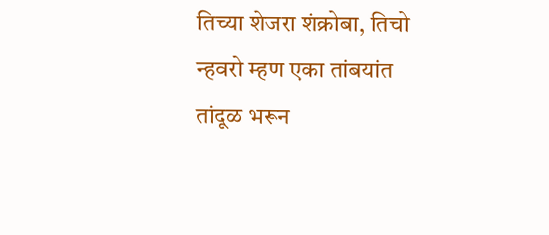तिच्या शेजरा शंक्रोबा, तिचो न्हवरो म्हण एका तांबयांत तांदूळ भरून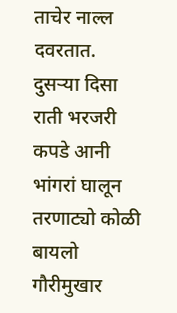ताचेर नाल्ल दवरतात. दुसऱ्या दिसा राती भरजरी कपडे आनी भांगरां घालून तरणाट्यो कोळी बायलो गौरीमुखार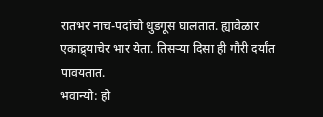रातभर नाच-पदांचो धुडगूस घालतात. ह्यावेळार एकाद्र्याचेर भार येता. तिसऱ्या दिसा ही गौरी दर्यांत पावयतात.
भवान्यो: हो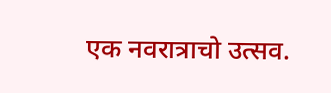एक नवरात्राचो उत्सव.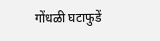गोंधळी घटाफुडें